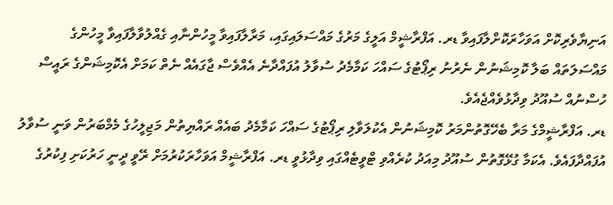އަނިޔާވެރިކޮށް އަވަހާރަކޮށްލާފައިވާ ޑރ. އަފްރާޝީމް އަލީގެ މަރުގެ މައްސަލައިގައި، މަރާލާފައިވާ މީހުންނާއި ގެއްލުވާލާފައިވާ މީހުންގެ މައްސަލަތައް ބަލާ ކޮމިޝަނުން ނެރުނު ރިޕޯޓުގެ ސައްހަ ކަމާމެދު ސުވާލު އުފައްދާނެ އެއްވެސް ޖާގައެއް ނެތް ކަމަށް އެކޮމިޝަންގެ ރައީސް ހުސްނުއް ސުއޫދު ވިދާޅުވެއްޖެއެވެ.
ޑރ. އަފްރާޝީމްގެ މަރާ ބެހޭގޮތުންމަރު ކޮމިޝަނުން އެކުލަވާލި ރިޕޯޓުގެ ސައްހަ ކަމާމެދު ބައެއް ރައްޔިތުން މަޖިލީހުގެ މެމްބަރުން ވަނީ ސުވާލު އުފައްދާފައެވެ. އެކަމާ ގުޅޭގޮތުން ސުއޫދު މިއަދު ކުރެއްވި ޓްވީޓެއްގައި ވިދާޅުވީ ޑރ. އަފްރާޝީމް އަވަހާރަކުރުމަށް ރޭވީ ދީނީ ހަރުކަށި ފިކުރުގެ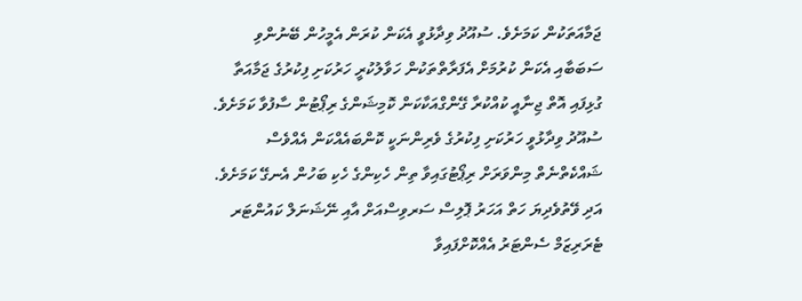ޖަމާއަތަކުން ކަމަށެވެ. ސުއޫދު ވިދާޅުވީ އެކަން ކުރަން އެމީހުން ބޭނުންވި ސަބަބާއި އެކަން ކުރުމަށް އެފަރާތްތަކުން ހަވާލުކުރީ ހަރުކަށި ފިކުރުގެ ޖަމާއަތާ ގުޅިފައި އޮތް ޖިނާއީ ކުއްކުރާ ގޭންގްއަކާކަން ކޮމިޝަންގެ ރިޕޯޓުން ސާފުވާ ކަމަށެވެ.
ސުއޫދު ވިދާޅުވީ ހަރުކަށި ފިކުރުގެ ވެރިންނަކީ ކޮންބައެއްކަން އެއްވެސް ޝައްކެތްނެތް މިންވަރަށް ރިޕޯޓުގައިވާ ތިން ހެކިންގެ ހެކި ބަހުން އެނގޭ ކަމަށެވެ. އަދި ވޭތުވެދިޔަ ހަތް އަހަރު ޕޮލިސް ސަރވިސްއަށް އާއި ނޭޝަނަލް ކައުންޓަރ ޓެރަރިޒަމް ސެންޓަރު އެއްކޮށްފައިވާ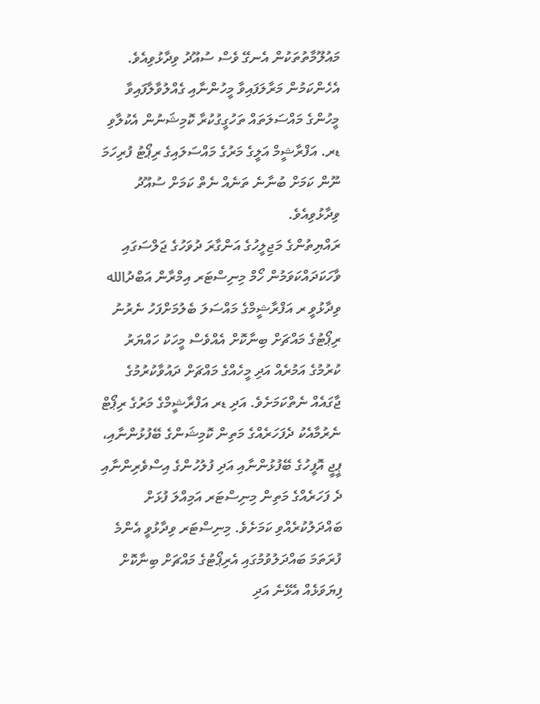މައުލޫމާތުތަކުން އެނގޭ ވެސް ސުއޫދު ވިދާޅުވިއެވެ.
އެހެންކަމުން މަރާލަފައިވާ މީހުންނާއި ގެއްލުވާލާފައިވާ މީހުންގެ މައްސަލަތައް ތަހުގީގުކުރާ ކޮމިޝަނުން އެކުލާވި ޑރ. އަފްރާޝީމް އަލީގެ މަރުގެ މައްސަލައިގެ ރިޕޯޓު ފުރިހަމަ ނޫން ކަމަށް ބުނާނެ ތަނެއް ނެތް ކަމަށް ސުއޫދު ވިދާޅުވިއެވެ.
ރައްޔިތުންގެ މަޖިލީހުގެ އަންގާރަ ދުވަހުގެ ޖަލްސަގައި ވާހަކަދައްކަވަމުން ހޯމް މިނިސްޓަރ އިމްރާން އަބްދުالله ވިދާޅުވީ ރ އަފްރާޝީމްގެ މައްސަލަ ބެލުމަށްފަހު ނެރުނު ރިޕޯޓުގެ މައްޗަށް ބިނާކޮށް އެއްވެސް މީހަކު ހައްޔަރު ކުރުމުގެ އަމުރެއް އަދި މީހެއްގެ މައްޗަށް ދައުވާކުރުމުގެ ޖާގައެއް ނެތްކަމަށެވެ. އަދި ޑރ އަފްރާޝީމްގެ މަރުގެ ރިޕޯޓް ނެރުމާއެކު ދެފަހަރެއްގެ މަތިން ކޮމިޝަންގެ ބޭފުޅުންނާއި، ޕީޖީ އޮފީހުގެ ބޭފުޅުންނާއި އަދި ފުލުހުންގެ އިސްވެރިންނާއި ދެ ފަހަރެއްގެ މަތިން މިނިސްޓަރ އަމިއްލަ ފުޅަށް ބައްދަލުކުރެއްވި ކަމަށެވެ. މިނިސްޓަރ ވިދާޅުވީ އެންމެ ފުރަތަމަ ބައްދަލުވުމުގައި އެރިޕޯޓުގެ މައްޗަށް ބިނާކޮށް ފިޔަވަޅެއް އެޅޭނެ އަދި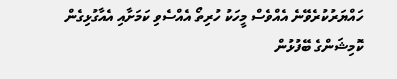ހައްޔަރުކުރެވޭނެ އެއްވެސް މީހަކު ހުރިތޯ އެއްސެވި ކަމަށާއި އެއާގުޅިގެން ކޮމިޝަންގެ ބޭފުޅުން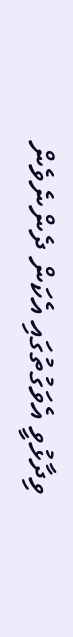ވިދާޅުވީ އެވަގުތުގައި އެކަން ދެންނެވެން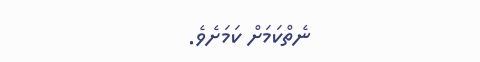ނެތްކަމަށް ކަމަށެވެ.